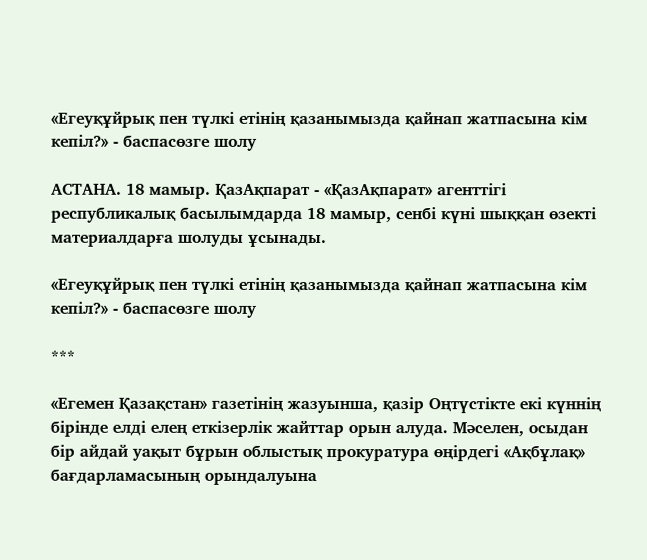«Егеуқұйрық пен түлкі етінің қазанымызда қайнап жатпасына кім кепіл?» - баспасөзге шолу

АСТАНА. 18 мамыр. ҚазАқпарат - «ҚазАқпарат» агенттігі республикалық басылымдарда 18 мамыр, сенбі күні шыққан өзекті материалдарға шолуды ұсынады.

«Егеуқұйрық пен түлкі етінің қазанымызда қайнап жатпасына кім кепіл?» - баспасөзге шолу

***

«Егемен Қазақстан» газетінің жазуынша, қазір Оңтүстікте екі күннің бірінде елді елең еткізерлік жайттар орын алуда. Мәселен, осыдан бір айдай уақыт бұрын облыстық прокуратура өңірдегі «Ақбұлақ» бағдарламасының орындалуына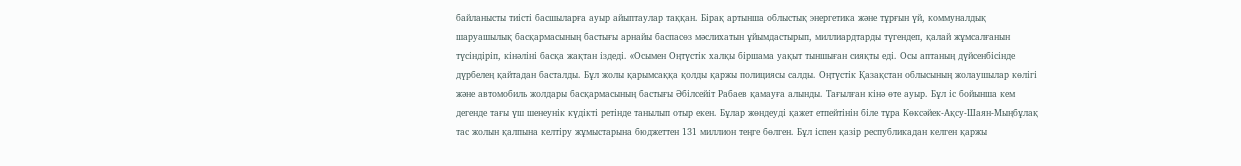байланысты тиісті басшыларға ауыр айыптаулар таққан. Бірақ артынша облыстық энергетика және тұрғын үй, коммуналдық шаруашылық басқармасының бастығы арнайы баспасөз мәслихатын ұйымдастырып, миллиардтарды түгендеп, қалай жұмсалғанын түсіндіріп, кінәліні басқа жақтан іздеді. «Осымен Оңтүстік халқы біршама уақыт тыншыған сияқты еді. Осы аптаның дүйсенбісінде дүрбелең қайтадан басталды. Бұл жолы қарымсаққа қолды қаржы полициясы салды. Оңтүстік Қазақстан облысының жолаушылар көлігі және автомобиль жолдары басқармасының бастығы Әбілсейіт Рабаев қамауға алынды. Тағылған кінә өте ауыр. Бұл іс бойынша кем дегенде тағы үш шенеунік күдікті ретінде танылып отыр екен. Бұлар жөндеуді қажет етпейтінін біле тұра Көксәйек-Ақсу-Шаян-Мыңбұлақ тас жолын қалпына келтіру жұмыстарына бюджеттен 131 миллион теңге бөлген. Бұл іспен қазір республикадан келген қаржы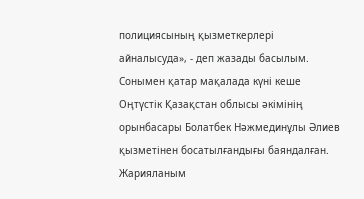полициясының қызметкерлері айналысуда», - деп жазады басылым. Сонымен қатар мақалада күні кеше Оңтүстік Қазақстан облысы әкімінің орынбасары Болатбек Нәжмединұлы Әлиев қызметінен босатылғандығы баяндалған. Жарияланым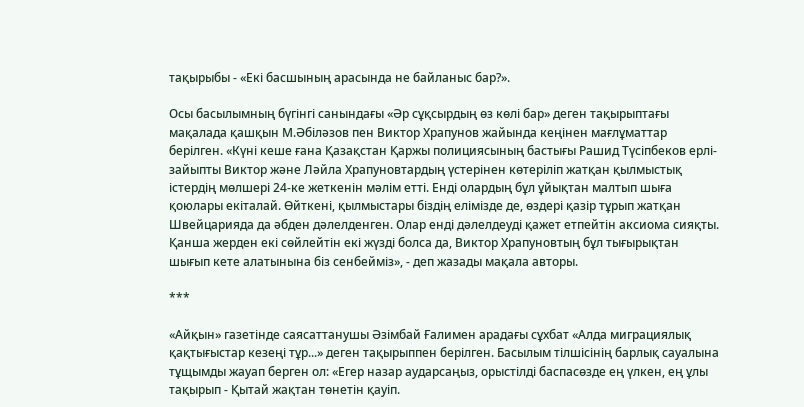тақырыбы - «Екі басшының арасында не байланыс бар?».

Осы басылымның бүгінгі санындағы «Әр сұқсырдың өз көлі бар» деген тақырыптағы мақалада қашқын М.Әбіләзов пен Виктор Храпунов жайында кеңінен мағлұматтар берілген. «Күні кеше ғана Қазақстан Қаржы полициясының бастығы Рашид Түсіпбеков ерлі-зайыпты Виктор және Ләйла Храпуновтардың үстерінен көтеріліп жатқан қылмыстық істердің мөлшері 24-ке жеткенін мәлім етті. Енді олардың бұл ұйықтан малтып шыға қоюлары екіталай. Өйткені, қылмыстары біздің елімізде де, өздері қазір тұрып жатқан Швейцарияда да әбден дәлелденген. Олар енді дәлелдеуді қажет етпейтін аксиома сияқты. Қанша жерден екі сөйлейтін екі жүзді болса да, Виктор Храпуновтың бұл тығырықтан шығып кете алатынына біз сенбейміз», - деп жазады мақала авторы.

***

«Айқын» газетінде саясаттанушы Әзімбай Ғалимен арадағы сұхбат «Алда миграциялық қақтығыстар кезеңі тұр...» деген тақырыппен берілген. Басылым тілшісінің барлық сауалына тұщымды жауап берген ол: «Егер назар аударсаңыз, орыстілді баспасөзде ең үлкен, ең ұлы тақырып - Қытай жақтан төнетін қауіп.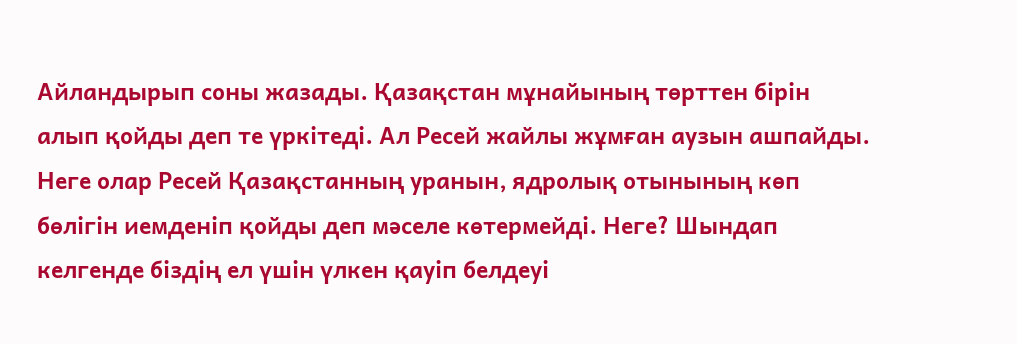Айландырып соны жазады. Қазақстан мұнайының төрттен бірін алып қойды деп те үркітеді. Ал Ресей жайлы жұмған аузын ашпайды. Неге олар Ресей Қазақстанның уранын, ядролық отынының көп бөлігін иемденіп қойды деп мәселе көтермейді. Неге? Шындап келгенде біздің ел үшін үлкен қауіп белдеуі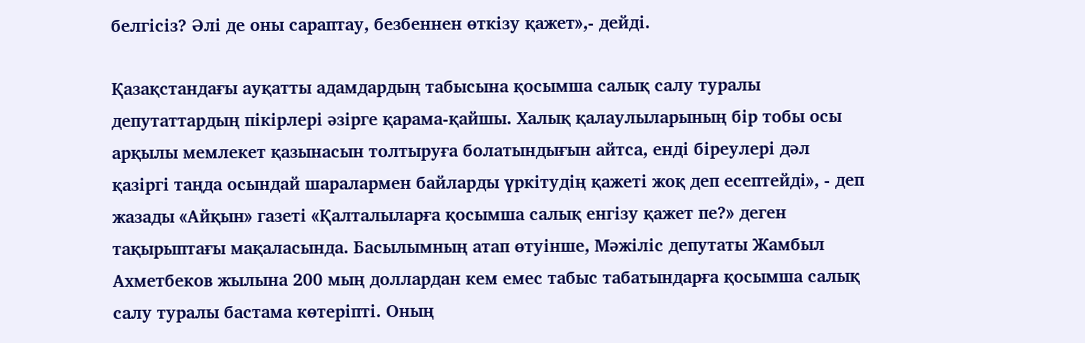белгісіз? Әлі де оны сараптау, безбеннен өткізу қажет»,- дейді.

Қазақстандағы ауқатты адамдардың табысына қосымша салық салу туралы депутаттардың пікірлері әзірге қарама-қайшы. Халық қалаулыларының бір тобы осы арқылы мемлекет қазынасын толтыруға болатындығын айтса, енді біреулері дәл қазіргі таңда осындай шаралармен байларды үркітудің қажеті жоқ деп есептейді», - деп жазады «Айқын» газеті «Қалталыларға қосымша салық енгізу қажет пе?» деген тақырыптағы мақаласында. Басылымның атап өтуінше, Мәжіліс депутаты Жамбыл Ахметбеков жылына 200 мың доллардан кем емес табыс табатындарға қосымша салық салу туралы бастама көтеріпті. Оның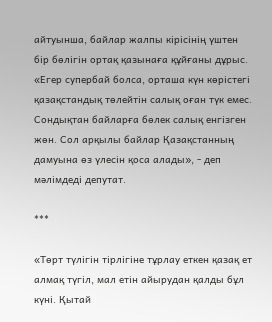айтуынша, байлар жалпы кірісінің үштен бір бөлігін ортақ қазынаға құйғаны дұрыс. «Егер супербай болса, орташа күн көрістегі қазақстандық төлейтін салық оған түк емес. Сондықтан байларға бөлек салық енгізген жөн. Сол арқылы байлар Қазақстанның дамуына өз үлесін қоса алады», - деп мәлімдеді депутат.

***

«Төрт түлігін тірлігіне тұрлау еткен қазақ ет алмақ түгіл, мал етін айырудан қалды бұл күні. Қытай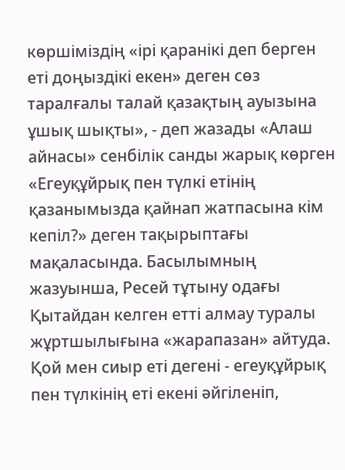көршіміздің «ірі қаранікі деп берген еті доңыздікі екен» деген сөз таралғалы талай қазақтың ауызына ұшық шықты», - деп жазады «Алаш айнасы» сенбілік санды жарық көрген «Егеуқұйрық пен түлкі етінің қазанымызда қайнап жатпасына кім кепіл?» деген тақырыптағы мақаласында. Басылымның жазуынша, Ресей тұтыну одағы Қытайдан келген етті алмау туралы жұртшылығына «жарапазан» айтуда. Қой мен сиыр еті дегені - егеуқұйрық пен түлкінің еті екені әйгіленіп,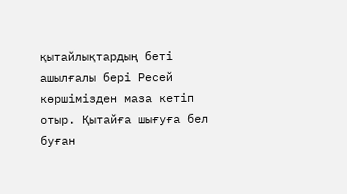қытайлықтардың беті ашылғалы бері Ресей көршімізден маза кетіп отыр. Қытайға шығуға бел буған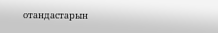отандастарын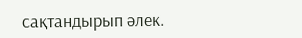сақтандырып әлек.